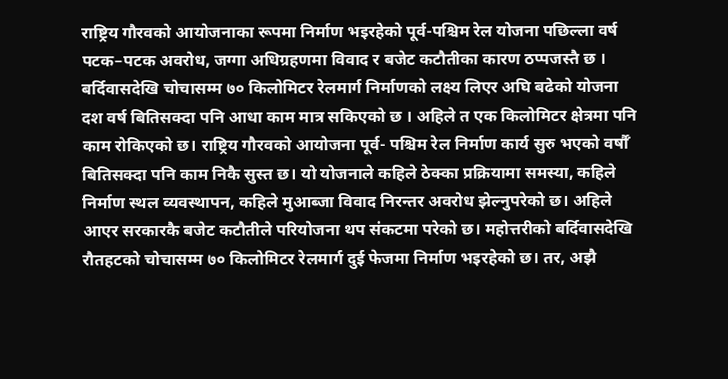राष्ट्रिय गौरवको आयोजनाका रूपमा निर्माण भइरहेको पूर्व-पश्चिम रेल योजना पछिल्ला वर्ष पटक–पटक अवरोध, जग्गा अधिग्रहणमा विवाद र बजेट कटौतीका कारण ठप्पजस्तै छ । बर्दिवासदेखि चोचासम्म ७० किलोमिटर रेलमार्ग निर्माणको लक्ष्य लिएर अघि बढेको योजना दश वर्ष बितिसक्दा पनि आधा काम मात्र सकिएको छ । अहिले त एक किलोमिटर क्षेत्रमा पनि काम रोकिएको छ। राष्ट्रिय गौरवको आयोजना पूर्व- पश्चिम रेल निर्माण कार्य सुरु भएको वर्षौँ बितिसक्दा पनि काम निकै सुस्त छ। यो योजनाले कहिले ठेक्का प्रक्रियामा समस्या, कहिले निर्माण स्थल व्यवस्थापन, कहिले मुआब्जा विवाद निरन्तर अवरोध झेल्नुपरेको छ। अहिले आएर सरकारकै बजेट कटौतीले परियोजना थप संकटमा परेको छ। महोत्तरीको बर्दिवासदेखि रौतहटको चोचासम्म ७० किलोमिटर रेलमार्ग दुई फेजमा निर्माण भइरहेको छ। तर, अझै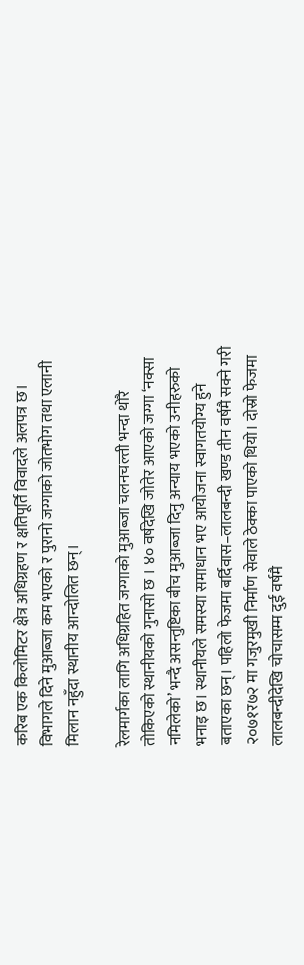करिब एक किलोमिटर क्षेत्र अधिग्रहण र क्षतिपूर्ति विवादले अलपत्र छ। विभागले दिने मुआब्जा कम भएको र पुरानो जग्गाको जोतभोग तथा एलानी मिलान नहुँदा स्थानीय आन्दोलित छन्।

रेलमार्गका लागि अधिग्रहित जग्गाको मुआब्जा चलनचल्ती भन्दा थोरै तोकिएको स्थानीयको गुनासो छ । ४० वर्षदेखि जोतेर आएको जग्गा ‘नक्सा नमिलेको’ भन्दै असन्तुष्टिका बीच मुआब्जा दिनु अन्याय भएको उनीहरुको भनाइ छ। स्थानीयले समस्या समाधान भए आयोजना स्वागतयोग्य हुने बताएका छन्। पहिलो फेजमा बर्दिवास–लालबन्दी खण्ड तीन वर्षमै सक्ने गरी २०७१र७२ मा गजुरमुखी निर्माण सेवाले ठेक्का पाएको थियो। दोस्रो फेजमा लालबन्दीदेखि चोचासम्म दुई वर्षमै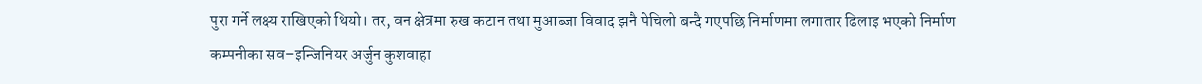पुरा गर्ने लक्ष्य राखिएको थियो। तर, वन क्षेत्रमा रुख कटान तथा मुआब्जा विवाद झनै पेचिलो बन्दै गएपछि निर्माणमा लगातार ढिलाइ भएको निर्माण कम्पनीका सव–इन्जिनियर अर्जुन कुशवाहा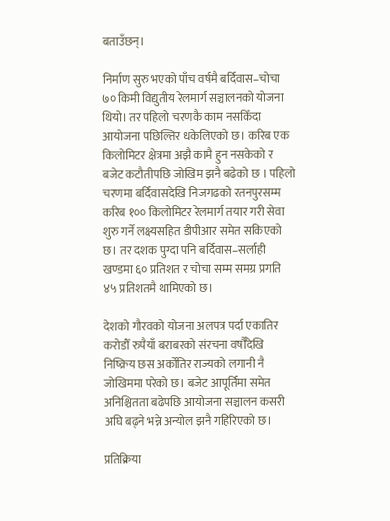बताउँछन्।

निर्माण सुरु भएको पाँच वर्षमै बर्दिवास–चोचा ७० किमी विद्युतीय रेलमार्ग सञ्चालनको योजना थियो। तर पहिलो चरणकै काम नसकिँदा आयोजना पछिल्तिर धकेलिएको छ। करिब एक किलोमिटर क्षेत्रमा अझै कामै हुन नसकेको र बजेट कटौतीपछि जोखिम झनै बढेको छ । पहिलो चरणमा बर्दिवासदेखि निजगढको रतनपुरसम्म करिब १०० किलोमिटर रेलमार्ग तयार गरी सेवा शुरु गर्ने लक्ष्यसहित डीपीआर समेत सकिएको छ। तर दशक पुग्दा पनि बर्दिवास–सर्लाही खण्डमा ६० प्रतिशत र चोचा सम्म समग्र प्रगति ४५ प्रतिशतमै थामिएको छ।

देशको गौरवको योजना अलपत्र पर्दा एकातिर करोडौँ रुपैयाँ बराबरको संरचना वर्षौँदेखि निष्क्रिय छस अर्कोतिर राज्यको लगानी नै जोखिममा परेको छ। बजेट आपूर्तिमा समेत अनिश्चितता बढेपछि आयोजना सञ्चालन कसरी अघि बढ्ने भन्ने अन्योल झनै गहिरिएको छ।

प्रतिक्रिया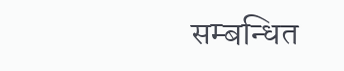सम्बन्धित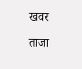खवर

ताजा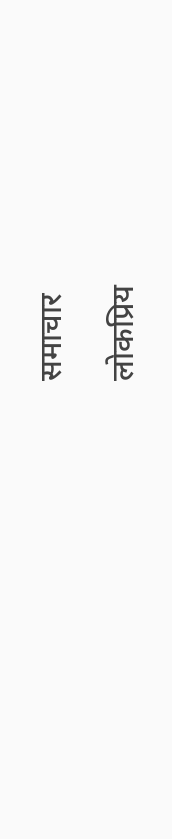समाचार

लोकप्रिय